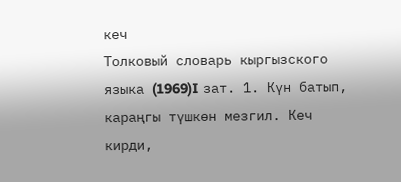кеч
Толковый словарь кыргызского языка (1969)I зат. 1. Күн батып, караңгы түшкөн мезгил. Кеч кирди,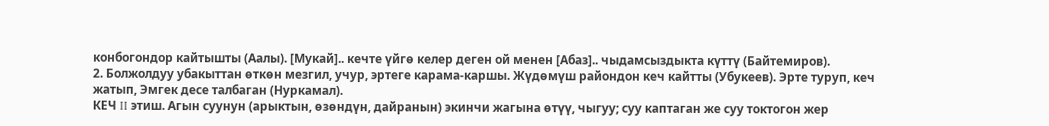конбогондор кайтышты (Аалы). [Мукай].. кечте үйгө келер деген ой менен [Абаз].. чыдамсыздыкта күттү (Байтемиров).
2. Болжолдуу убакыттан өткөн мезгил, учур, эртеге карама-каршы. Жүдөмүш райондон кеч кайтты (Убукеев). Эрте туруп, кеч жатып, Эмгек десе талбаган (Нуркамал).
КЕЧ II этиш. Агын суунун (арыктын, өзөндүн, дайранын) экинчи жагына өтүү, чыгуу; суу каптаган же суу токтогон жер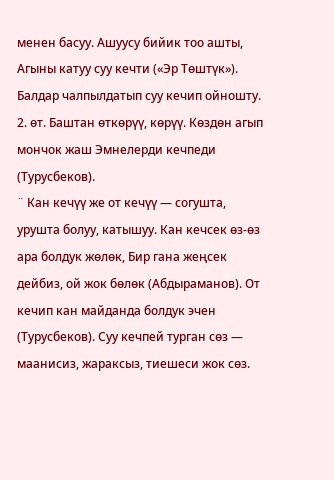менен басуу. Ашуусу бийик тоо ашты, Агыны катуу суу кечти («Эр Төштүк»). Балдар чалпылдатып суу кечип ойношту.
2. өт. Баштан өткөрүү, көрүү. Көздөн агып мончок жаш Эмнелерди кечпеди (Турусбеков).
¨ Кан кечүү же от кечүү — согушта, урушта болуу, катышуу. Кан кечсек өз-өз ара болдук жөлөк, Бир гана жеңсек дейбиз, ой жок бөлөк (Абдыраманов). От кечип кан майданда болдук эчен (Турусбеков). Суу кечпей турган сөз — маанисиз, жараксыз, тиешеси жок сөз.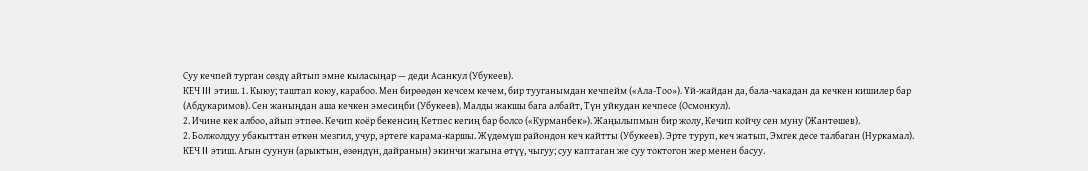Суу кечпей турган сөздү айтып эмне кыласыңар — деди Асанкул (Убукеев).
КЕЧ III этиш. 1. Кыюу; таштап коюу, карабоо. Мен бирөөдөн кечсем кечем, бир тууганымдан кечпейм («Ала-Тоо»). Үй-жайдан да, бала-чакадан да кечкен кишилер бар (Абдукаримов). Сен жаныңдан аша кечкен эмесиңби (Убукеев). Малды жакшы бага албайт, Түн уйкудан кечпесе (Осмонкул).
2. Ичине кек албоо, айып этпөө. Кечип коёр бекенсиң Кетпес кегиң бар болсо («Курманбек»). Жаңылыпмын бир жолу, Кечип койчу сен муну (Жантөшев).
2. Болжолдуу убакыттан өткөн мезгил, учур, эртеге карама-каршы. Жүдөмүш райондон кеч кайтты (Убукеев). Эрте туруп, кеч жатып, Эмгек десе талбаган (Нуркамал).
КЕЧ II этиш. Агын суунун (арыктын, өзөндүн, дайранын) экинчи жагына өтүү, чыгуу; суу каптаган же суу токтогон жер менен басуу.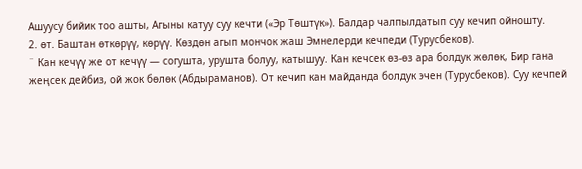Ашуусу бийик тоо ашты, Агыны катуу суу кечти («Эр Төштүк»). Балдар чалпылдатып суу кечип ойношту.
2. өт. Баштан өткөрүү, көрүү. Көздөн агып мончок жаш Эмнелерди кечпеди (Турусбеков).
¨ Кан кечүү же от кечүү — согушта, урушта болуу, катышуу. Кан кечсек өз-өз ара болдук жөлөк, Бир гана жеңсек дейбиз, ой жок бөлөк (Абдыраманов). От кечип кан майданда болдук эчен (Турусбеков). Суу кечпей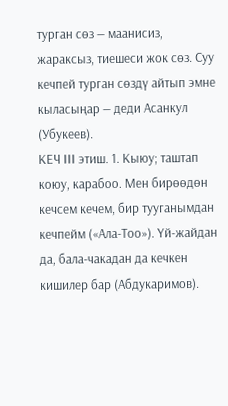турган сөз — маанисиз, жараксыз, тиешеси жок сөз. Суу кечпей турган сөздү айтып эмне кыласыңар — деди Асанкул (Убукеев).
КЕЧ III этиш. 1. Кыюу; таштап коюу, карабоо. Мен бирөөдөн кечсем кечем, бир тууганымдан кечпейм («Ала-Тоо»). Үй-жайдан да, бала-чакадан да кечкен кишилер бар (Абдукаримов).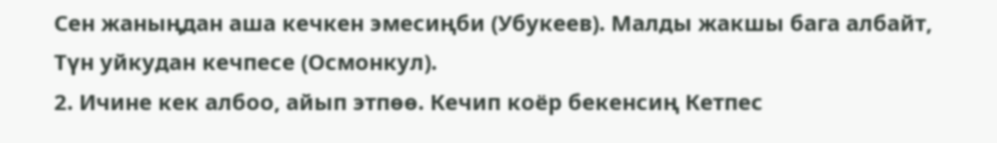Сен жаныңдан аша кечкен эмесиңби (Убукеев). Малды жакшы бага албайт, Түн уйкудан кечпесе (Осмонкул).
2. Ичине кек албоо, айып этпөө. Кечип коёр бекенсиң Кетпес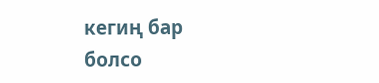кегиң бар болсо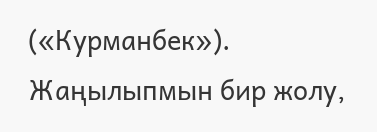(«Курманбек»). Жаңылыпмын бир жолу,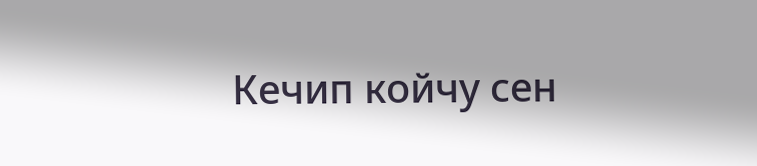Кечип койчу сен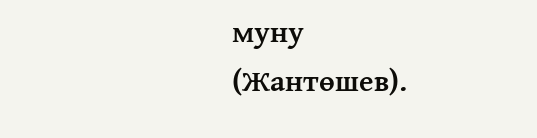муну (Жантөшев).